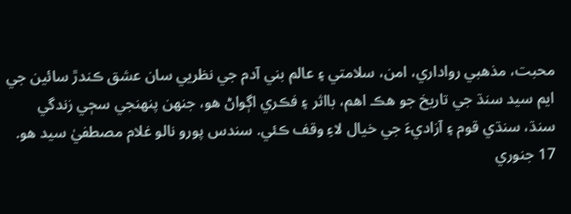محبت، مذھبي رواداري، امن، سلامتي ۽ عالم بني آدم جي نظريي سان عشق ڪندڙ سائين جي ايم سيد سنڌ جي تاريخ جو هڪ اهم، بااثر ۽ فڪري اڳواڻ هو، جنهن پنهنجي سڄي زندگي سنڌ، سنڌي قوم ۽ آزاديءَ جي خيال لاءِ وقف ڪئي. سندس پورو نالو غلام مصطفيٰ سيد هو. 17 جنوري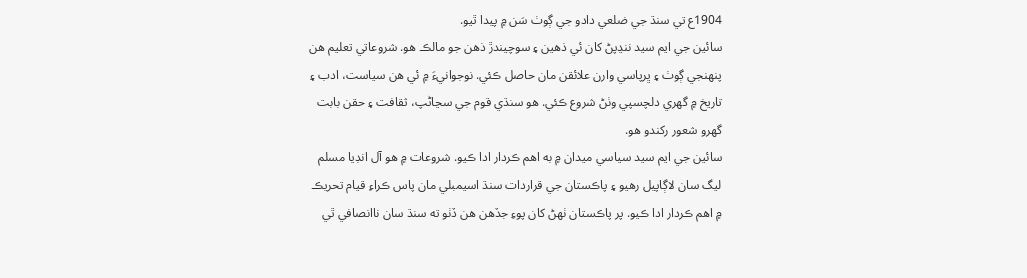1904ع تي سنڌ جي ضلعي دادو جي ڳوٺ سَن ۾ پيدا ٿيو.
سائين جي ايم سيد ننڍپڻ کان ئي ذهين ۽ سوچيندڙ ذهن جو مالڪ هو. شروعاتي تعليم هن پنهنجي ڳوٺ ۽ ڀرپاسي وارن علائقن مان حاصل ڪئي. نوجوانيءَ ۾ ئي هن سياست، ادب ۽ تاريخ ۾ گهري دلچسپي وٺڻ شروع ڪئي. هو سنڌي قوم جي سڃاڻپ، ثقافت ۽ حقن بابت گهرو شعور رکندو هو.
سائين جي ايم سيد سياسي ميدان ۾ به اهم ڪردار ادا ڪيو. شروعات ۾ هو آل انڊيا مسلم ليگ سان لاڳاپيل رهيو ۽ پاڪستان جي قراردات سنڌ اسيمبلي مان پاس ڪراءِ قيام تحريڪ ۾ اھم ڪردار ادا ڪيو. پر پاڪستان ٺهڻ کان پوءِ جڏهن هن ڏٺو ته سنڌ سان ناانصافي ٿي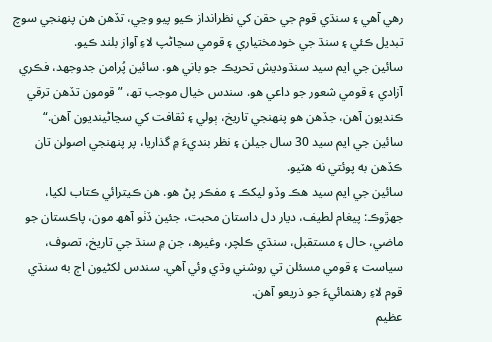رهي آهي ۽ سنڌي قوم جي حقن کي نظرانداز ڪيو پيو وڃي، تڏهن هن پنهنجي سوچ تبديل ڪئي ۽ سنڌ جي خودمختياري ۽ قومي سڃاڻپ لاءِ آواز بلند ڪيو.
سائين جي ايم سيد سنڌوديش تحريڪ جو باني هو. سائين پُرامن جدوجهد، فڪري آزادي ۽ قومي شعور جو داعي هو. سندس خيال موجب تھ، ”قومون تڏهن ترقي ڪنديون آهن، جڏهن هو پنهنجي تاريخ، ٻولي ۽ ثقافت کي سڃاڻينديون آهن.“
سائين جي ايم سيد 30 سال جيلن ۽ نظر بنديءَ ۾ گذاريا، پر پنهنجي اصولن تان ڪڏهن به پوئتي نه هٽيو.
سائين جي ايم سيد هڪ وڏو ليکڪ ۽ مفڪر پڻ هو. هن ڪيترائي ڪتاب لکيا، جھڙوڪ: پيغام لطيف، ديار دل داستان محبت، جئين ڏٺو آھھ مون، پاڪستان جو ماضي، حال ۽ مستقبل، سنڌي ڪلچر، وغيرھ، جن ۾ سنڌ جي تاريخ، تصوف، سياست ۽ قومي مسئلن تي روشني وڌي وئي آهي. سندس لکڻيون اڄ به سنڌي قوم لاءِ رهنمائيءَ جو ذريعو آهن.
عظيم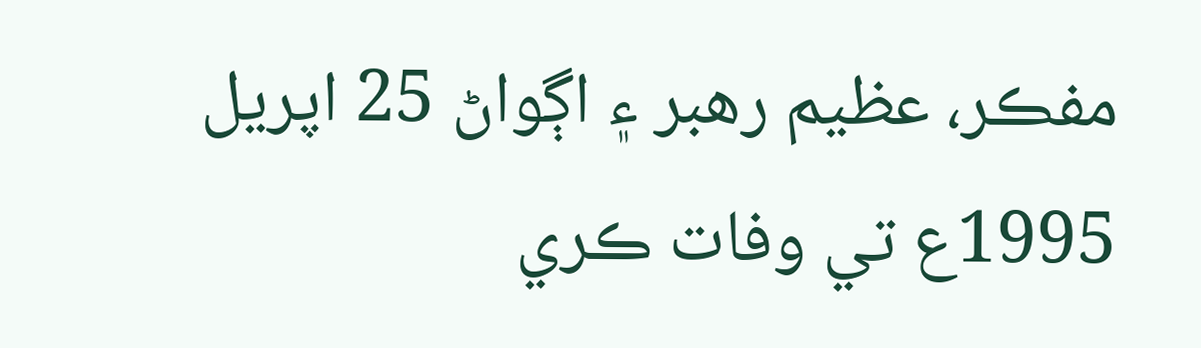مفڪر، عظيم رھبر ۽ اڳواڻ 25 اپريل 1995ع تي وفات ڪري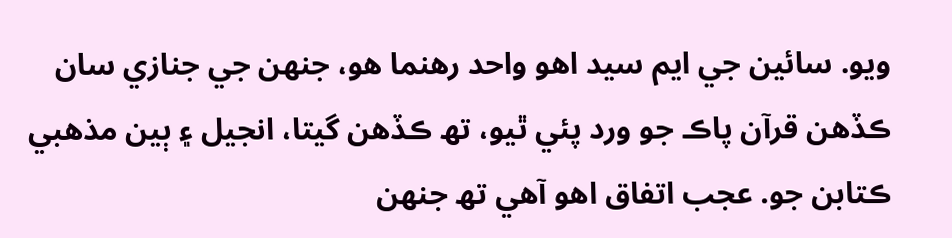ويو. سائين جي ايم سيد اھو واحد رھنما ھو، جنھن جي جنازي سان ڪڏھن قرآن پاڪ جو ورد پئي ٿيو، تھ ڪڏھن گيتا، انجيل ۽ ٻين مذھبي ڪتابن جو. عجب اتفاق اھو آھي تھ جنھن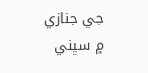جي جنازي ۾ سڀني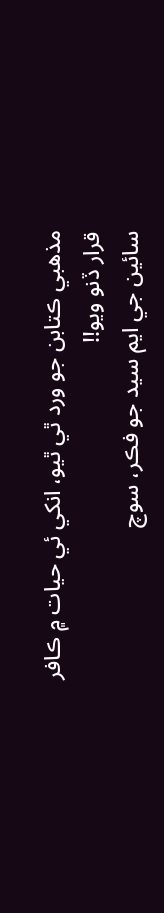مذھبي ڪتابن جو ورد ٿي ٿيو، انکي ئي حيات ۾ ڪافر قرار ڏنو ويو!!
سائين جي ايم سيد جو فڪر، سوچ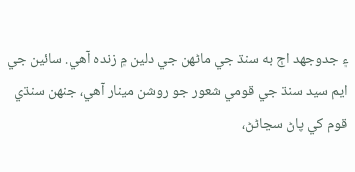۽ جدوجهد اڄ به سنڌ جي ماڻهن جي دلين ۾ زنده آهي. سائين جي ايم سيد سنڌ جي قومي شعور جو روشن مينار آھي، جنهن سنڌي قوم کي پاڻ سڃاڻڻ،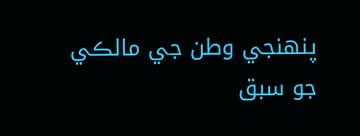پنھنجي وطن جي مالڪي جو سبق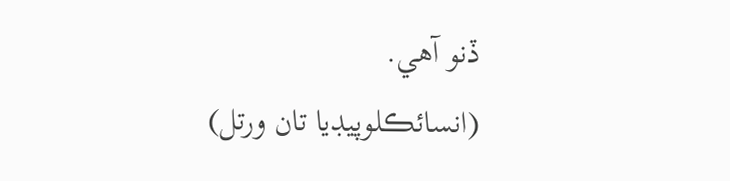ڏنو آھي.
(انسائڪلوپيڊيا تان ورتل)